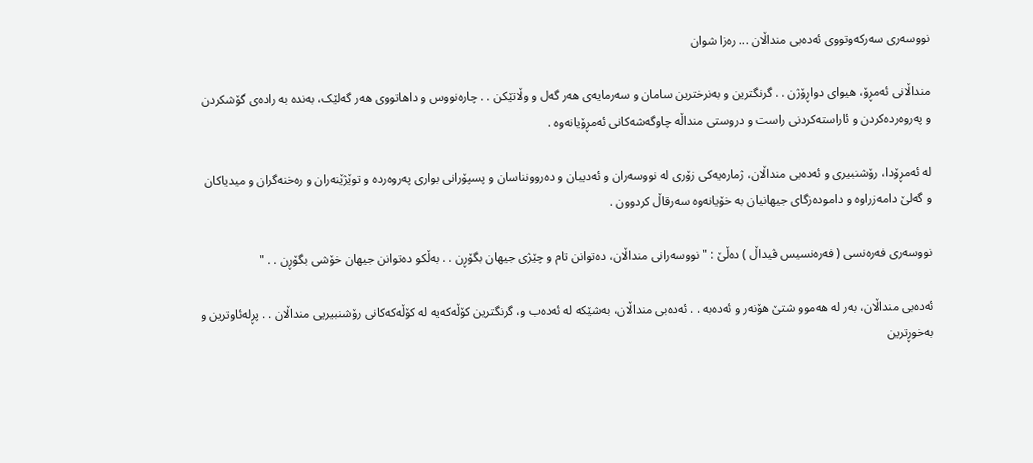نووسەری سەرکەوتووی ئەدەبی منداڵان ... رەزا شوان

منداڵانی ئەمڕۆ، هیوای دواڕۆژن . . گرنگترین و بەنرخترین سامان و سەرمایەی هەر گەل و وڵاتێکن . . چارەنووس و داهاتووی هەر گەلێک، بەندە بە رادەی گۆشکردن و پەروەردەکردن و ئاراستەکردنی راست و دروستی منداڵە چاوگەشەکانی ئەمڕۆیانەوە .

لە ئەمڕۆدا، رۆشنبیری و ئەدەبی منداڵان، ژمارەیەکی زۆری لە نووسەران و ئەدیبان و دەروونناسان و پسپۆرانی بواری پەروەردە و توێژێنەران و رەخنەگران و میدیاکان و گەلێ دامەزراوە و دامودەزگای جیهانیان بە خۆیانەوە سەرقاڵ کردوون .

نووسەری فەرەنسی ( فەرەنسیس ڤیداڵ ) دەڵێ : " نووسەرانی منداڵان، دەتوانن تام و چێژی جیهان بگۆڕن . . بەڵکو دەتوانن جیهان خۆشی بگۆڕن . . "

ئەدەبی منداڵان، بەر لە هەموو شتێ هۆنەر و ئەدەبە . . ئەدەبی منداڵان، بەشێکە لە ئەدەب و، گرنگترین کۆڵەکەیە لە کۆڵەکەکانی رۆشنبیریی منداڵان . . پڕلەئاوترین و بەخوڕترین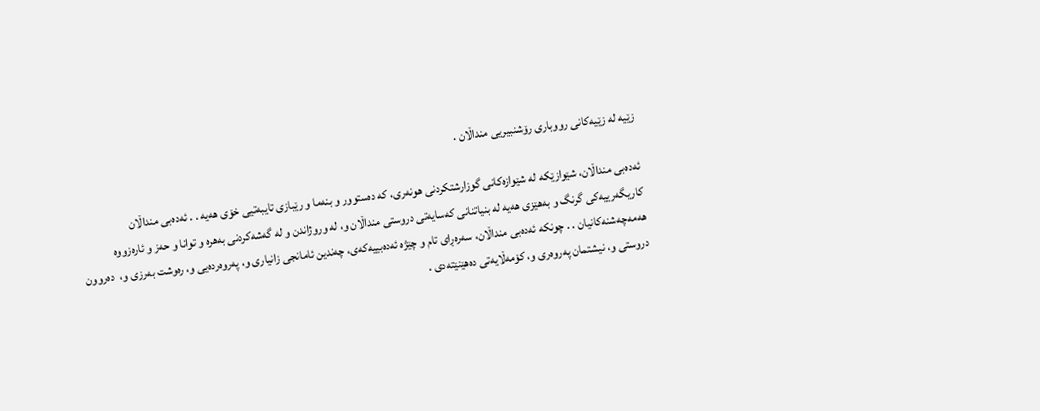زێیە لە زێیەکانی رووباری رۆشنبیریی منداڵان .

ئەدەبی منداڵان، شێوازێکە لە شێوازەکانی گوزارشتکردنی هونەری، کە دەستوور و بنەما و رێبازی تایبەتیی خۆی هەیە . . ئەدەبی منداڵان کاریگەرییەکی گرنگ و بەهێزی هەیە لە بنیاتنانی کەسایەتی دروستی منداڵان و، لە وروژاندن و لە گەشەکردنی بەهرە و توانا و حەز و ئارەزووە هەمەچەشنەکانیان . . چونکە ئەدەبی منداڵان، سەرەڕای تام و چێژە ئەدەبییەکەی، چەندین ئامانجی زانیاری و، پەروەردەیی و، رەوشت بەرزی و،  دەروون دروستی و، نیشتمان پەروەری و، کۆمەڵایەتی دەهێنێتەدی .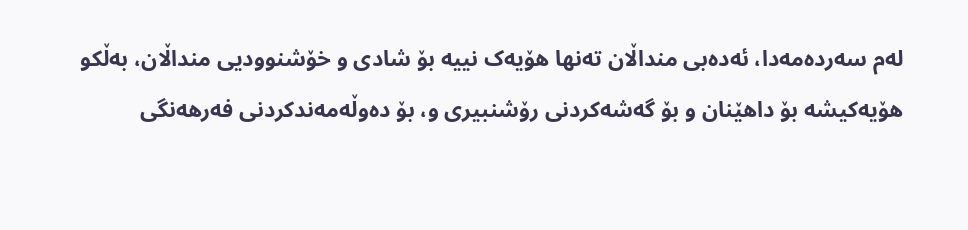لەم سەردەمەدا، ئەدەبی منداڵان تەنها هۆیەک نییە بۆ شادی و خۆشنوودیی منداڵان، بەڵکو هۆیەکیشە بۆ داهێنان و بۆ گەشەکردنی رۆشنبیری و، بۆ دەوڵەمەندکردنی فەرهەنگی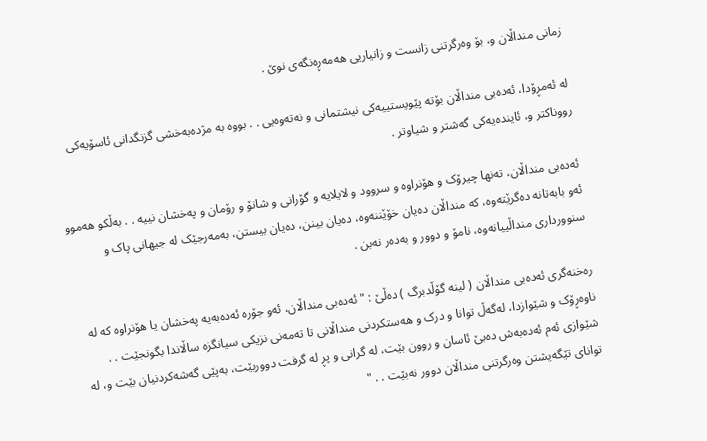زمانی منداڵان و، بۆ وەرگرتنی زانست و زانیاریی هەمەڕەنگەی نوێ .

لە ئەمڕۆدا، ئەدەبی منداڵان بۆتە پێویستییەکی نیشتمانی و نەتەوەیی . . بووە بە مژدەبەخشی گزنگدانی ئاسۆیەکی رووناکتر و، ئایندەیەکی گەشتر و شیاوتر .

ئەدەبی منداڵان، تەنها چیرۆک و هۆنراوە و سروود و لایلایە و گۆرانی و شانۆ و رۆمان و پەخشان نییە . . بەڵکو هەموو ئەو بابەتانە دەگرێتەوە، کە منداڵان دەیان خۆێننەوە، دەیان بینن، دەیان بیستن، بەمەرجێک لە جیهانی پاک و سنوورداری منداڵییانەوە، نامۆ و دوور و بەدەر نەبن .

رەخنەگری ئەدەبی منداڵان ( لینە گۆڵدبرگ ) دەڵێ : " ئەدەبی منداڵان، ئەو جۆرە ئەدەبەیە پەخشان یا هۆنراوە کە لە ناوەڕۆک و شێوازدا، لەگەڵ توانا و درک و هەستکردنی منداڵانی تا تەمەنی نزیکی سیانگزە ساڵاندا بگونجێت . . شێوازی ئەم ئەدەبەش دەبێ ئاسان و روون بێت، لە گرانی و پڕ لە گرفت دووربێت، بەپێی گەشەکردنیان بێت و، لە توانای تێگەیشتن وەرگرتنی منداڵان دوور نەبێت . . "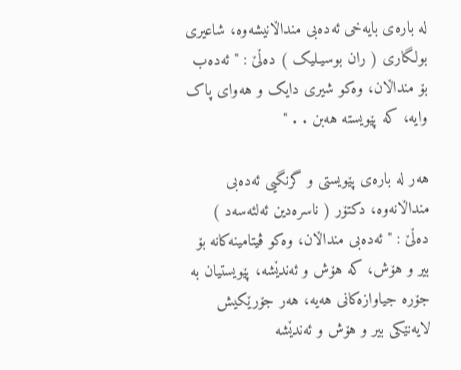لە بارەی بایەخی ئەدەبی منداڵانیشەوە، شاعیری بولـگاری ( ران بوسیـلیک ) دەڵێ : " ئەدەب بۆ منداڵان، وەکو شیری دایک و هەوای پاک وایە، کە پێویستە هەبن . . "

هەر لە بارەی پێویستی و گرنگیی ئەدەبی منداڵانەوە، دکتۆر ( ناسرەدین ئەلئەسەد ) دەڵێ : " ئەدەبی منداڵان، وەکو ڤیتامینەکانە بۆ بیر و هۆش، کە هۆش و ئەندێشە، پێویستیان بە جۆرە جیاوازەکانی هەیە، هەر جۆرێکیش لایەنێکی بیر و هۆش و ئەندێشە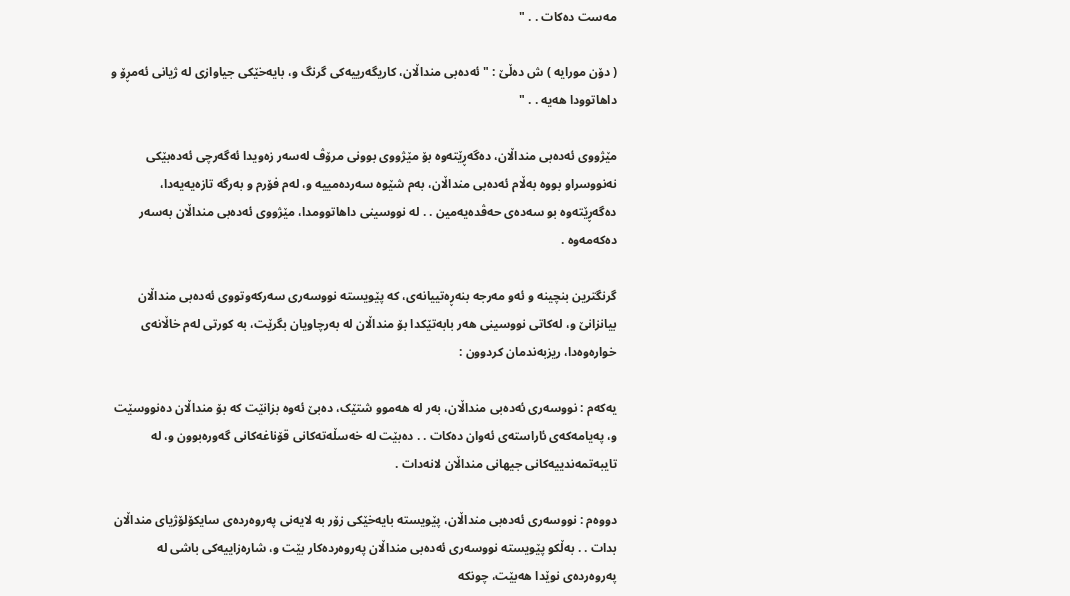مەست دەکات . . "

( دۆن مورایە ) ش دەڵێ : " ئەدەبی منداڵان، کاریگەرییەکی گرنگ و، بایەخێکی جیاوازی لە ژیانی ئەمڕۆ و داهاتوودا هەیە . . "

مێژووی ئەدەبی منداڵان، دەگەڕێتەوە بۆ مێژووی بوونی مرۆڤ لەسەر زەویدا ئەگەرچی ئەدەبێکی نەنووسراو بووە بەڵام ئەدەبی منداڵان، بەم شێوە سەردەمییە و، لەم فۆرم و بەرگە تازەیەیەدا، دەگەڕێتەوە بو سەدەی حەڤدەیەمین . . لە نووسینی داهاتوومدا، مێژووی ئەدەبی منداڵان بەسەر دەکەمەوە .

گرنگترین بنچینە و ئەو مەرجە بنەڕەتییانەی، کە پێویستە نووسەری سەرکەوتووی ئەدەبی منداڵان بیانزانێ و، لەکاتی نووسینی هەر بابەتێکدا بۆ منداڵان لە بەرچاویان بگرێت، بە کورتی لەم خاڵانەی خوارەوەدا، ریزبەندمان کردوون :

یەکەم : نووسەری ئەدەبی منداڵان، بەر لە هەموو شتێک، دەبێ ئەوە بزانێت کە بۆ منداڵان دەنووسێت و، پەیامەکەی ئاراستەی ئەوان دەکات . . دەبێت لە خەسڵەتەکانی قۆناغەکانی گەورەبوون و، لە تایبەتمەندییەکانی جیهانی منداڵان لانەدات .

دووەم : نووسەری ئەدەبی منداڵان، پێویستە بایەخێکی زۆر بە لایەنی پەروەردەی سایکۆلۆژیای منداڵان بدات . . بەڵکو پێویستە نووسەری ئەدەبی منداڵان پەروەردەکار بێت و، شارەزاییەکی باشی لە پەروەردەی نوێدا هەبێت، چونکە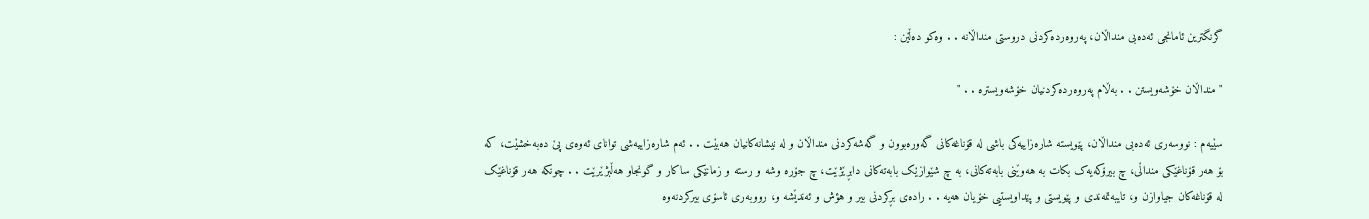گرنگترین ئامانجی ئەدەبی منداڵان، پەروەردەکردنی دروستی منداڵانە . . وەکو دەڵێن :

" منداڵان خۆشەویستن . . بەڵام پەروەردەکردنیان خۆشەویسترە . . "

سێیەم : نووسەری ئەدەبی منداڵان، پێویستە شارەزاییەکی باشی لە قۆناغەکانی گەورەبوون و گەشەکردنی منداڵان و لە نیشانەکانیان هەبێت . . ئەم شارەزاییەشی توانای ئەوەی پێ دەبەخشێت، کە بۆ هەر قۆناغێکی منداڵی، چ بیرۆکەیەک بکات بە هەوێنی بابەتەکانی، بە چ شێوازێک بابەتەکانی دابڕێژێت، چ جۆرە وشە و رستە و زمانێکی ساکار و گونجاو هەڵبژێرێت . . چونکە هەر قۆناغێک لە قۆناغەکان جیاوازن و، تایبەتمەندی و پێویستی و پێداویستیی خۆیان هەیە . . رادەی بڕکردنی بیر و هؤش و ئەندێشە و، رووبەری ئاسۆی بیرکردنەوە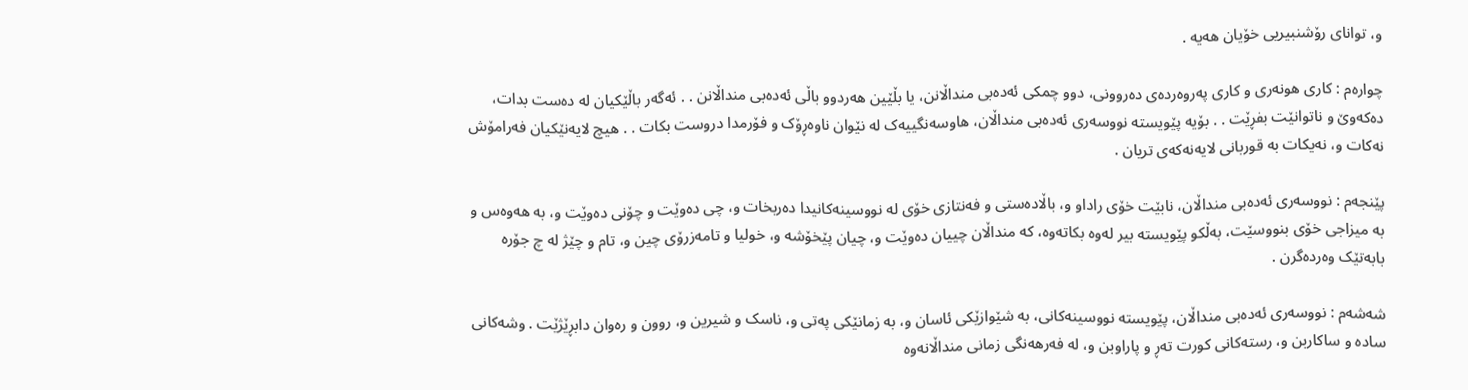و، توانای رۆشنبیریی خۆیان هەیە .

چوارەم : کاری هونەری و کاری پەروەردەی دەروونی، دوو چمکی ئەدەبی منداڵانن، یا بڵێین هەردوو باڵی ئەدەبی منداڵانن . . ئەگەر باڵێکیان لە دەست بدات، دەکەوێ و ناتوانێت بفڕێت . . بۆیە پێویستە نووسەری ئەدەبی منداڵان، هاوسەنگییەک لە نێوان ناوەڕۆک و فۆرمدا دروست بکات . . هیچ لایەنێکیان فەرامۆش نەکات و، نەیکات بە قوربانی لایەنەکەی تریان .

پێنجەم : نووسەری ئەدەبی منداڵان، نابێت خۆی راداو و، باڵادەستی و فەنتازی خۆی لە نووسینەکانیدا دەربخات و، چی دەوێت و چۆنی دەوێت و، بە هەوەس و بە میزاجی خۆی بنووسێت، بەڵکو پێویستە بیر لەوە بکاتەوە، کە منداڵان چییان دەوێت و، چیان پێخۆشە و، خولیا و تامەزرۆی چین و، تام و چێژ لە چ جۆرە بابەتێک وەردەگرن .

شەشەم : نووسەری ئەدەبی منداڵان، پێویستە نووسینەکانی، بە شێوازێکی ئاسان و، بە زمانێکی پەتی و، ناسک و شیرین و، روون و رەوان دابڕێژێت . وشەکانی سادە و ساکاربن و، رستەکانی کورت تەڕ و پاراوبن و، لە فەرهەنگی زمانی منداڵانەوە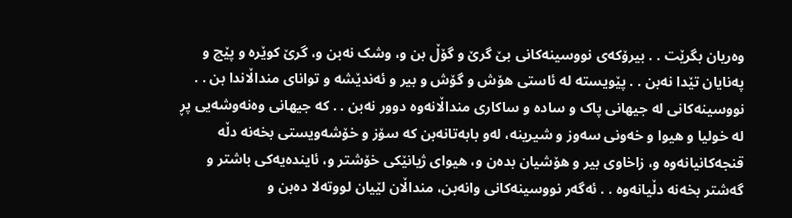وەریان بگرێت . . بیرۆکەی نووسینەکانی بێ گرێ و گۆڵ بن و، وشک نەبن و، گرێ کوێرە و پێچ و پەنایان تێدا نەبن . . پێویستە لە ئاستی هۆش و گۆش و بیر و ئەندێشە و توانای منداڵاندا بن . . نووسینەکانی لە جیهانی پاک و سادە و ساکاری منداڵانەوە دوور نەبن . . کە جیهانی وەنەوشەیی پڕ لە خولیا و هیوا و خەونی سەوز و شیرینە، لەو بابەتانەبن کە سۆز و خۆشەویستی بخەنە دڵە قنجەکانیانەوە و، زاخاوی بیر و هۆشیان بدەن و، هیوای ژیانێکی خۆشتر و، ئایندەیەکی باشتر و گەشتر بخەنە دڵیانەوە . . ئەگەر نووسینەکانی وانەبن، منداڵان لێیان لووتەلا دەبن و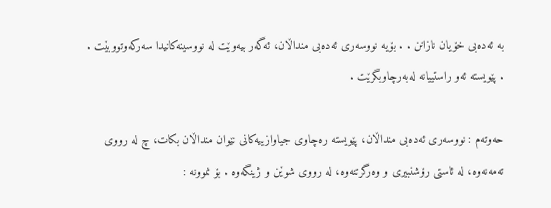بە ئەدەبی خۆیان نازانن . . بۆیە نووسەری ئەدەبی منداڵان، ئەگەر بیەوێت لە نووسینەکانیدا سەرکەوتووبێت . . پێویستە ئەو راستییانە لەبەرچاوبگرێت .

حەوتەم : نووسەری ئەدەبی منداڵان، پێویستە رەچاوی جیاوازییەکانی نێوان منداڵان بکات، چ لە رووی تەمەنەوە، لە ئاستی رۆشنبیری و وەرگرتنەوە، لە رووی شوێن و ژینگەوە . بۆ نموونە :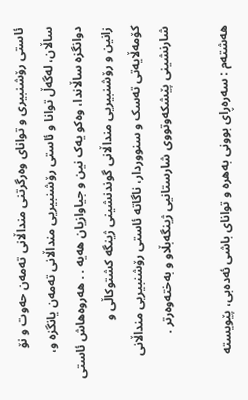ئاستی رۆشنبیری و توانای وەرگرتنی منداڵانی تەمەن حەوت و نۆ ساڵان، لەگەڵ توانا و ئاستی رۆشنبیریی منداڵانی تەمەن یانگزە و، دوانگزە ساڵاندا، وەکو یەک نین و جیاوازیان هەیە . . هەروەهاش ئاستی زانین و رۆشنبیریی منداڵانی گوندنشینی ژینگە کشتوکاڵی و کۆمەڵایەتی تەسک و سنووردار، ناگاتە ئاستی رۆشنبیریی منداڵانی شارنشینی پێشکەوتووی شارستانیی ژینگەبڵاو و بەختەوەرتر .

هەشتەم : سەرەڕای بوونی بەهرە و توانای باشی ئەدەبی، پێویستە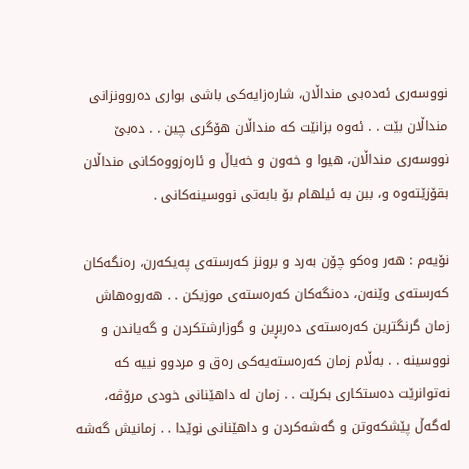نووسەری ئەدەبی منداڵان، شارەزایەکی باشی بواری دەروونزانی منداڵان بێت . . ئەوە بزانێت کە منداڵان هۆگری چین . . دەبێ نووسەری منداڵان، هیوا و خەون و خەیاڵ و ئارەزووەکانی منداڵان بقۆزێتەوە و، ببن بە ئیلهام بۆ بابەتی نووسینەکانی .

نۆیەم : هەر وەکو چۆن بەرد و برونز کەرستەی پەیکەرن، رەنگەکان کەرستەی وێنەن، دەنگەکان کەرەستەی موزیکن . . هەروەهاش زمان گرنگترین کەرەستەی دەربڕین و گوزارشتکردن و گەیاندن و نووسینە . . بەڵام زمان کەرەستەیەکی رەق و مردوو نییە کە نەتوانرێت دەستکاری بکرێت . . زمان لە داهێنانی خودی مرۆڤە، لەگەڵ پێشکەوتن و گەشەکردن و داهێنانی نوێدا . . زمانیش گەشە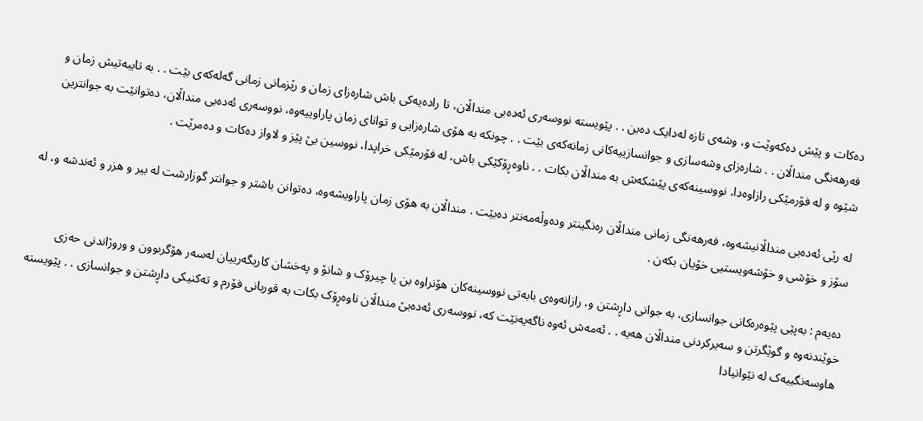دەکات و پێش دەکەوێت و، وشەی تازە لەدایک دەبن . . پێویستە نووسەری ئەدەبی منداڵان، تا رادەیەکی باش شارەزای زمان و رێزمانی زمانی گەلەکەی بێت . . بە تایبەتیش زمان و فەرهەنگی منداڵان . . شارەزای وشەسازی و جوانسازییەکانی زمانەکەی بێت . . چونکە بە هۆی شارەزایی و توانای زمان پاراوییەوە، نووسەری ئەدەبی منداڵان، دەتوانێت بە جوانترین شێوە و لە فۆرمێکی رازاوەدا، نووسینەکەی پێشکەش بە منداڵان بکات . . ناوەڕۆکێکی باش، لە فۆرمێکی خراپدا، نووسین بێ پێز و لاواز دەکات و دەمرێت .

لە رێی ئەدەبی منداڵانیشەوە، فەرهەنگی زمانی منداڵان رەنگینتر ودەوڵەمەنتر دەبێت . منداڵان بە هۆی زمان پاراویشەوە، دەتوانن باشتر و جوانتر گوزارشت لە بیر و هزر و ئەندشە و، لە سۆز و خۆشی و خۆشەویستیی خۆیان بکەن .

دەیەم : بەپێی پێوەرەکانی جوانسازی، بە جوانی داڕشتن و، رازانەوەی بابەتی نووسینەکان هۆنراوە بن یا چیرۆک و شانۆ و پەخشان کاریگەرییان لەسەر هۆگربوون و وروژاندنی حەزی خوێندنەوە و گوێگرتن و سەیرکردنی منداڵان هەیە . . ئەمەش ئەوە ناگەیەنێت کە، نووسەری ئەدەبێ منداڵان ناوەڕۆک بکات بە قوربانی فۆرم و تەکنیکی داڕشتن و جوانسازی . . پێویستە هاوسەنگییەک لە نێوانیادا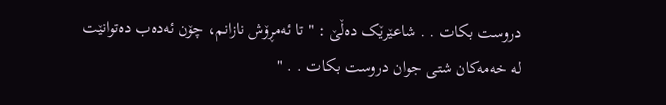دروست بکات . . شاعێرێک دەڵێ : " تا ئەمڕۆش نازانم، چۆن ئەدەب دەتوانێت لە خەمەکان شتی جوان دروست بکات . . "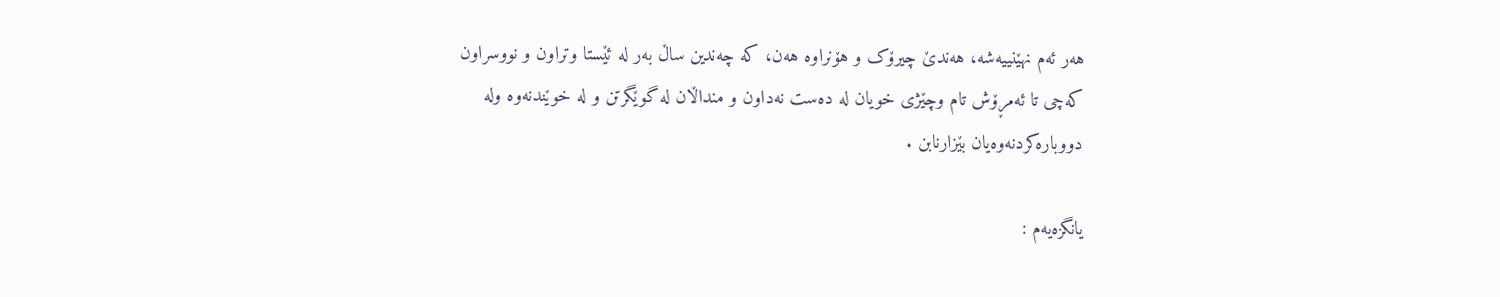هەر ئەم نهێنییەشە، هەندێ چیرۆک و هۆنراوە هەن، کە چەندین ساڵ بەر لە ئێستا وتراون و نووسراون کەچی تا ئەمڕۆش تام وچێژی خویان لە دەست نەداون و منداڵان لە گوێگرتن و لە خوێندنەوە ولە دووبارەکردنەوەیان بێزارنابن .

یانگزەیەم :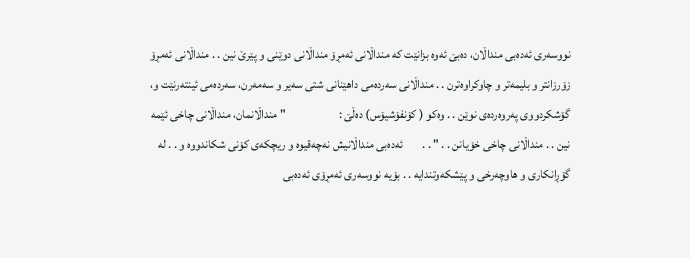نووسەری ئەدەبی منداڵان، دەبێ ئەوە بزانێت کە منداڵانی ئەمڕۆ منداڵانی دوێنی و پێرێ نین . . منداڵانی ئەمڕۆ زۆرزانتر و بلیمەتر و چاوکراوەترن . . منداڵانی سەردەمی داهێنانی شتی سەیر و سەمەرن، سەردەمی ئینتەرنێت و، گۆشکردووی پەروەردەی نوێن . . وەکو ( کۆنفۆشیۆس) دەڵێ :                      " منداڵانمان، منداڵانی چاخی ئێمە نین . . منداڵانی چاخی خۆیانن . . " . .        ئەدەبی منداڵانیش نەچەقیوە و ریچکەی کۆنی شکاندووە و . . لە گۆڕانکاری و هاوچەرخی و پێشکەوتندایە . . بۆیە نووسەری ئەمڕۆی ئەدەبی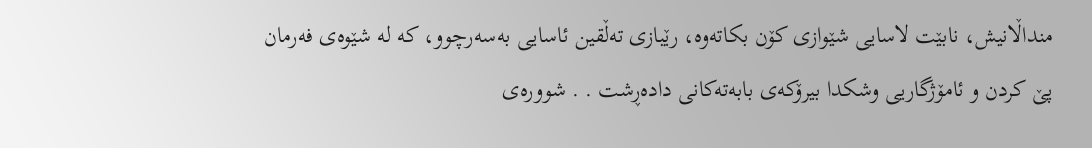منداڵانیش، نابێت لاسایی شێوازی کۆن بکاتەوە، رێبازی تەڵقین ئاسایی بەسەرچوو، کە لە شێوەی فەرمان پێ کردن و ئامۆژگاریی وشکدا بیرۆکەی بابەتەکانی دادەڕشت . . شوورەی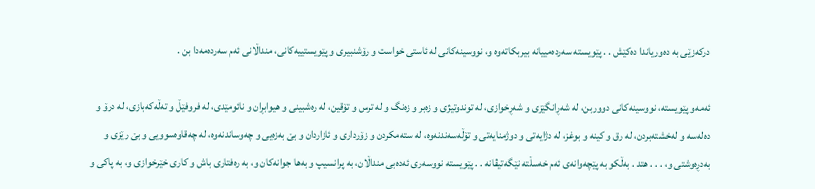درکەزێی بە دەوریاندا دەکێش . . پێویستە سەردەمییانە بیربکاتەوە و، نووسینەکانی لە ئاستی خواست و رۆشنبیری و پێویستییەکانی، منداڵانی ئەم سەردەمەدا بن .

ئەمەو پێویستە، نووسینەکانی دووربن، لە شەڕانگێزی و شەڕخوازی، لە توندوتیژی و زەبر و زەنگ و لە ترس و تۆقین، لە رەشبینی و هیوابڕان و نائومێدی، لە فروفێڵ و تەڵەکەبازی، لە درۆ و دەلەسە و لەخشتەبردن، لە رق و کینە و بوغز، لە دژایەتی و دوژمنایەتی و تۆڵەسەندنەوە، لە ستەمکردن و زۆرداری و ئازاردان و بێ بەزەیی و چەوساندنەوە، لە چەقاوەسوویی و بێ رێزی و بەدڕەوشتی و، . . . هتد . بەڵکو بە پێچەوانەی ئەم خەسڵتە نێگەتیڤانە . . پێویستە نووسەری ئەدەبی منداڵان، بە پرانسیپ و بەها جوانەکان و، بە رەفتاری باش و کاری خێرخوازی و، بە پاکی و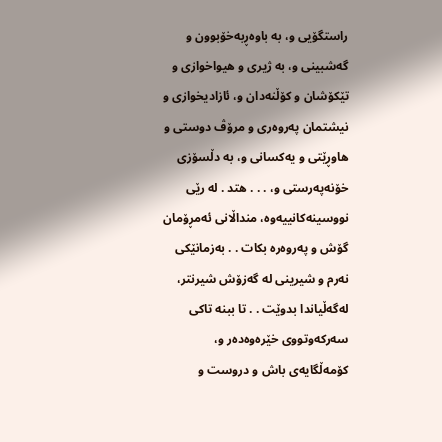راستگۆیی و، بە باوەڕبەخۆبوون و گەشبینی و، بە ژیری و هیواخوازی و تێکۆشان و کۆڵنەدان و، ئازادیخوازی و نیشتمان پەروەری و مرۆڤ دوستی و هاوڕێتی و یەکسانی و، بە دڵسۆزی خۆنەپەرستی و، . . . هتد . لە رێی نووسینەکانییەوە، منداڵانی ئەمڕۆمان گۆش و پەروەرە بکات . . بەزمانێکی نەرم و شیرینی لە گەزۆش شیرنتر، لەگەڵیاندا بدوێت . . تا ببنە تاکی سەرکەوتووی خێرەوەدەر و، کۆمەڵگایەی باش و دروست و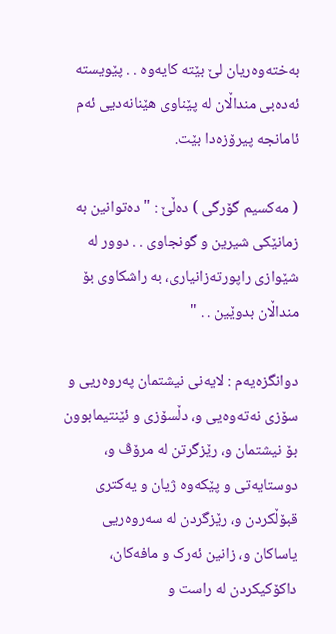بەختەوەریان لێ بێتە کایەوە . . پێویستە ئەدەبی منداڵان لە پێناوی هێنانەدیی ئەم ئامانجە پیرۆزەدا بێت.

( مەکسیم گۆرگی ) دەڵێ : " دەتوانین بە زمانێکی شیرین و گونجاوی . . دوور لە شێوازی راپورتەزانیاری، بە راشکاوی بۆ منداڵان بدوێین . . "

دوانگزەیەم : لایەنی نيشتمان پەروەریی و سۆزی نەتەوەیی و، دڵسۆزی و ئێنتیمابوون بۆ نیشتمان و، رێزگرتن لە مرۆڤ و، دوستایەتی و پێکەوە ژیان و یەکتری قبۆڵکردن و، رێزگردن لە سەروەریی یاساکان و، زانین ئەرک و مافەکان، داکۆکیکردن لە راست و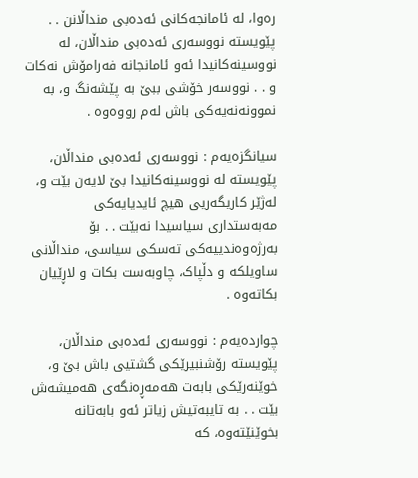رەوا، لە ئامانجەکانی ئەدەبی منداڵانن . . پێویستە نووسەری ئەدەبی منداڵان، لە نووسینەکانیدا ئەو ئامانجانە فەرامۆش نەکات و . . نووسەر خۆشی ببێ بە پێشەنگ و، بە نموونەنەیەکی باش لەم رووەوە .

سیانگزەیەم : نووسەری ئەدەبی منداڵان، پێویستە لە نووسینەکانیدا بێ لایەن بێت و، لەژێر کاریگەریی هیچ ئایدیایەکی مەبەستداری سیاسیدا نەبێت . . بۆ بەرژەوەندییەکی تەسکی سیاسی، منداڵانی ساویلکە و دڵپاک، چاوبەست بکات و لاڕێیان بکاتەوە .

چواردەیەم : نووسەری ئەدەبی منداڵان، پێویستە رۆشنبیرێکی گشتیی باش بێ و، خوێنەرێکی بابەت هەمەڕەنگەی هەمیشەش بێت . . بە تایبەتیش زیاتر ئەو بابەتانە بخوێنێتەوە، کە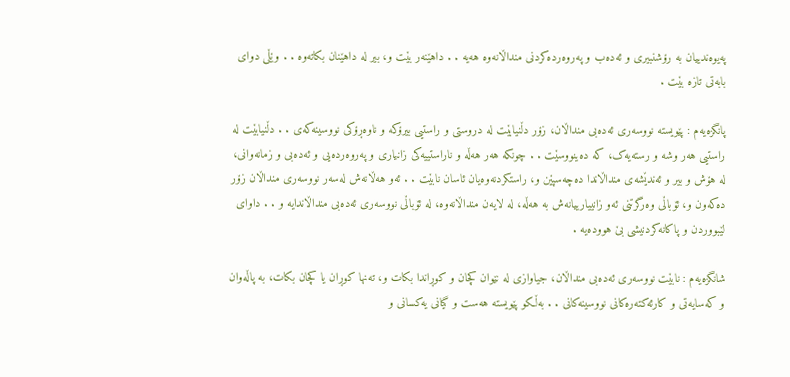پەیوەندییان بە رۆشنبیری و ئەدەب و پەروەردەکردنی منداڵانەوە هەیە . . داهێنەر بێت و، بیر لە داهێنان بکاتەوە . . وێڵی دوای بابەتی تازە بێت .

پانگزەیەم : پێویستە نووسەری ئەدەبی منداڵان، زۆر دڵنیابێت لە دروستی و راستیی بیرۆکە و ناوەڕۆکی نووسینەکەی . . دڵنیابێت لە راستیی هەر وشە و رستەیەک، کە دەینووسێت . . چونکە هەر هەڵە و ناراستییەکی زانیاری و پەروەردەیی و ئەدەبی و زمانەوانی، لە هۆش و بیر و ئەندێشەی منداڵاندا دەچەسپێن و، راستکردنەوەیان ئاسان نابێت . . ئەو هەڵانەش لەسەر نووسەری منداڵان زۆر دەکەون و، ئۆباڵی وەرگرتنی ئەو زانییارییانەش بە هەڵە، لە لایەن منداڵانەوە، لە ئۆباڵی نووسەری ئەدەبی منداڵاندایە و . . داوای لێبووردن و پاکانەکردنیشی بێ هوودەیە .

شانگزەیەم : نابێت نووسەری ئەدەبی منداڵان، جیاوازی لە نێوان کچان و کوڕاندا بکات و، تەنها کوڕان یا کچان بکات، بە پاڵەوان و کەسایەتی و کارئەکتەرەکانی نووسینەکانی . . بەڵکو پێویستە هەست و گیانی یەکسانی و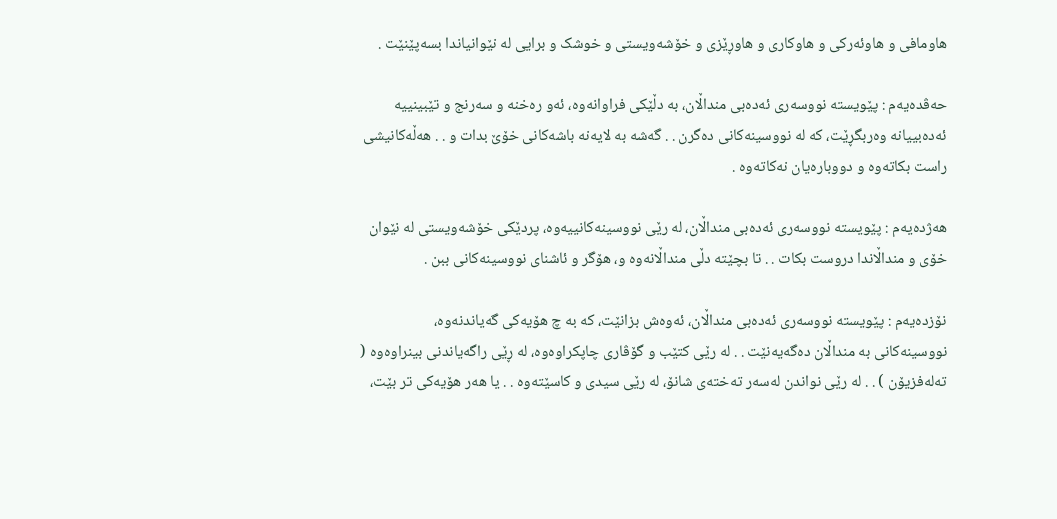هاومافی و هاوئەرکی و هاوکاری و هاوڕێزی و خۆشەویستی و خوشک و برایی لە نێوانیاندا بسەپێنێت .

حەڤدەیەم : پێویستە نووسەری ئەدەبی منداڵان، بە دڵێکی فراوانەوە، ئەو رەخنە و سەرنج و تێبینییە ئەدەبییانە وەربگڕێت، کە لە نووسینەکانی دەگرن . . گەشە بە لایەنە باشەکانی خۆێ بدات و . . هەڵەکانیشی راست بکاتەوە و دووبارەیان نەکاتەوە .

هەژدەیەم : پێویستە نووسەری ئەدەبی منداڵان، لە رێی نووسینەکانییەوە، پردێکی خۆشەویستی لە نێوان خۆی و منداڵاندا دروست بکات . . تا بچێتە دڵی منداڵانەوە و، هۆگر و ئاشنای نووسینەکانی ببن .

نۆزدەیەم : پێویستە نووسەری ئەدەبی منداڵان، ئەوەش بزانێت، کە بە چ هۆیەکی گەیاندنەوە، نووسینەکانی بە منداڵان دەگەیەنێت . . لە رێی کتێب و گۆڤاری چاپکراوەوە، لە ڕێی راگەیاندنی بینراوەوە ( تەلەفزیۆن ) . . لە رێی نواندن لەسەر تەختەی شانۆ، لە رێی سیدی و کاسێتەوە . . یا هەر هۆیەکی تر بێت،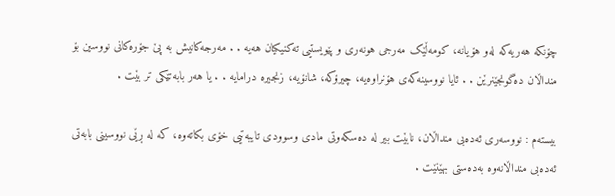چۆنکە هەریەکە لەو هۆیانە، کومەڵێک مەرجی هونەری و پێویستیی تەکنیکیان هەیە . . مەرجەکانیش بە پێ جۆرەکانی نووسین بۆ منداڵان دەگونجێنرێن . . ئایا نووسینەکەی هۆنراوەیە، چیرۆکە، شانۆیە، زنجیرە درامایە . . یا هەر بابەتێکی تر بێت .

بیستەم : نووسەری ئەدەبی منداڵان، نابێت بیر لە دەسکەوتی مادی وسوودی تایبەتیی خۆی بکاتەوە، کە لە ڕێی نووسینی بابەتی ئەدەبی منداڵانەوە بەدەستی بهێنێت .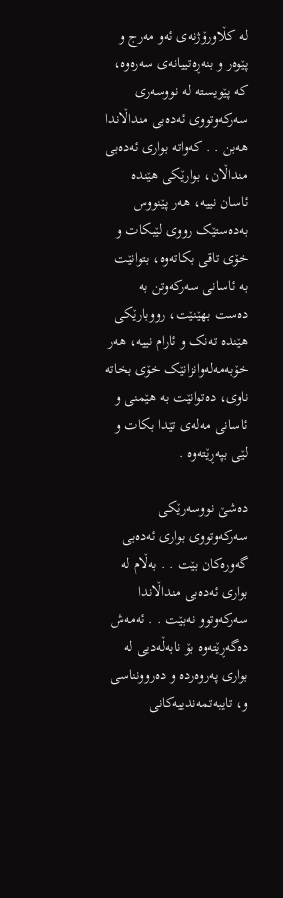لە کڵاورۆژنەی ئەو مەرج و پێوەر و بنەڕەتییانەی سەرەوە، کە پێویستە لە نووسەری سەرکەوتووی ئەدەبی منداڵاندا هەبن . . کەواتە بواری ئەدەبی منداڵان، بوارێکی هێندە ئاسان نییە، هەر پێنووس بەدەستێک رووی لێبکات و خۆی تاقی بکاتەوە، بتوانێت بە ئاسانی سەرکەوتن بە دەست بهێنێت، رووبارێکی هێندە تەنک و ئارام نییە، هەر خۆبەمەلەوانزانێک خۆی بخاتە ناوی، دەتوانێت بە هێمنی و ئاسانی مەلەی تێدا بکات و لێی بپەڕێتەوە .

دەشێ نووسەرێکی سەرکەوتووی بواری ئەدەبی گەورەکان بێت . . بەڵام لە بواری ئەدەبی منداڵاندا سەرکەوتوو نەبێت . . ئەمەش دەگەڕێتەوە بۆ نابەڵەدیی لە بواری پەروەردە و دەروونناسی و، تایبەتمەندییەکانی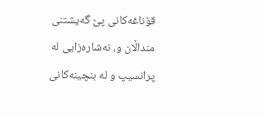قۆناغەکانی پێ گەیشتنی منداڵان و، نەشارەزایی لە پرانسیپ و لە بنچینەکانی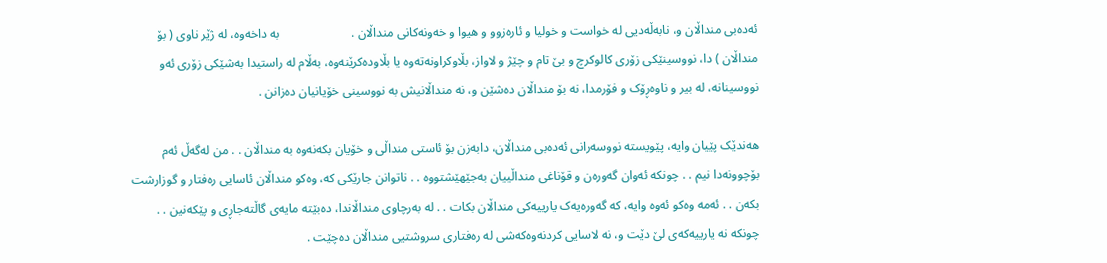ئەدەبی منداڵان و، نابەڵەدیی لە خواست و خولیا و ئارەزوو و هیوا و خەونەکانی منداڵان .                       بە داخەوە، لە ژێر ناوی ( بۆ منداڵان ) دا، نووسینێکی زۆری کالوکرچ و بێ تام و چێژ و لاواز، بڵاوکراونەتەوە یا بڵاودەکرێنەوە، بەڵام لە راستیدا بەشێکی زۆری ئەو نووسینانە، لە بیر و ناوەڕۆک و فۆرمدا، نە بۆ منداڵان دەشێن و، نە منداڵانیش بە نووسینی خۆیانیان دەزانن .

هەندێک پێیان وایە، پێویستە نووسەرانی ئەدەبی منداڵان، دابەزن بۆ ئاستی منداڵی و خۆیان بکەنەوە بە منداڵان . . من لەگەڵ ئەم بۆچوونەدا نیم . . چونکە ئەوان گەورەن و قۆناغی منداڵییان بەجێهێشتووە . . ناتوانن جارێکی کە، وەکو منداڵان ئاسایی رەفتار و گوزارشت بکەن . . ئەمە وەکو ئەوە وایە، کە گەورەیەک یارییەکی منداڵان بکات . . لە بەرچاوی منداڵاندا، دەبێتە مایەی گاڵتەجاڕی و پێکەنین . . چونکە نە یارییەکەی لێ دێت و، نە لاسایی کردنەوەکەشی لە رەفتاری سروشتیی منداڵان دەچێت .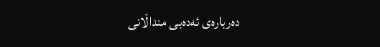دەربارەی ئەدەبی منداڵانی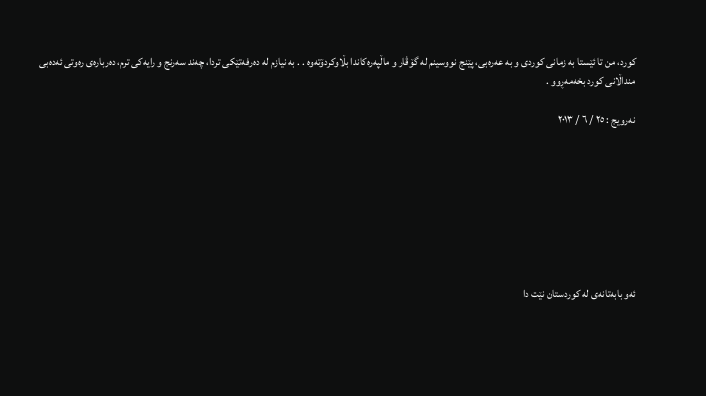کورد، من تا ئێستا بە زمانی کوردی و بە عەرەبی، پێنج نووسینم لە گۆڤار و ماڵپەرەکاندا بڵاوکردۆتەوە . . بە نیازم لە دەرفەتێکی تردا، چەند سەرنج و رایەکی ترم، دەربارەی رەوتی ئەدەبی منداڵانی کورد بخەمەڕوو .

نەرویج : ٢٥ / ٦ / ٢٠١٣








ئه‌و بابه‌تانه‌ی له‌ کوردستان نێت دا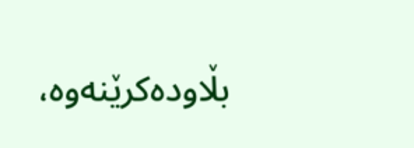بڵاوده‌کرێنه‌وه‌،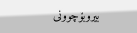بیروبۆچوونی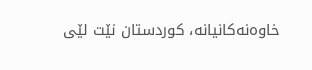خاوه‌نه‌کانیانه‌، کوردستان نێت لێی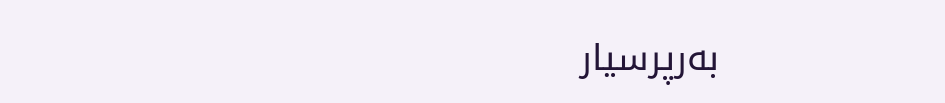به‌رپرسیار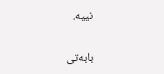نییه‌.

بابەتی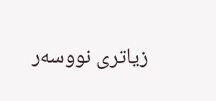زیاتری نووسەر